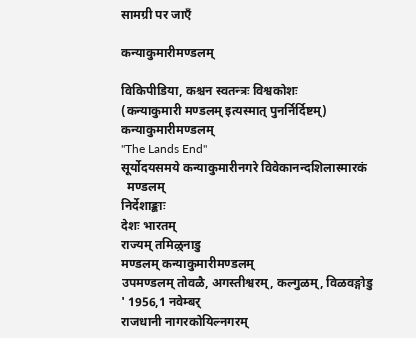सामग्री पर जाएँ

कन्याकुमारीमण्डलम्

विकिपीडिया, कश्चन स्वतन्त्रः विश्वकोशः
(कन्याकुमारी मण्डलम् इत्यस्मात् पुनर्निर्दिष्टम्)
कन्याकुमारीमण्डलम्
"The Lands End"
सूर्योदयसमये कन्याकुमारीनगरे विवेकानन्दशिलास्मारकं
  मण्डलम्
निर्देशाङ्काः
देशः भारतम्
राज्यम् तमिऴ्‌नाडु
मण्डलम् कन्याकुमारीमण्डलम्
उपमण्डलम् तोवळै, अगस्तीश्वरम्, कल्गुळम्, विळवङ्गोडु
' 1956,1 नवेम्बर्
राजधानी नागरकोयिल्नगरम्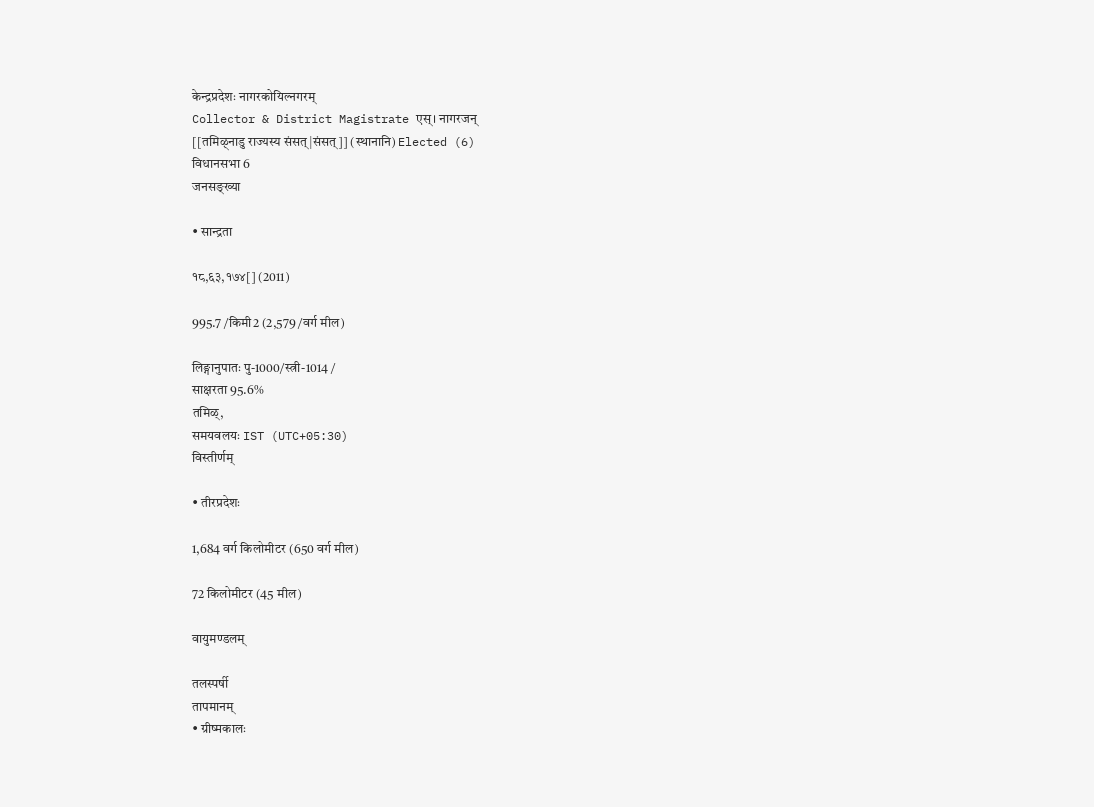केन्द्रप्रदेशः नागरकोयिल्नगरम्
Collector & District Magistrate एस्। नागरजन्
[[तमिऴ्‌नाडु राज्यस्य संसत्|संसत्]] (स्थानानि) Elected (6)
विधानसभा 6
जनसङ्ख्या

• सान्द्रता

१८,६३,१७४[] (2011)

995.7 /किमी2 (2,579 /वर्ग मील)

लिङ्गानुपातः पु-1000/स्त्री-1014 /
साक्षरता 95.6%
तमिळ्,
समयवलयः IST (UTC+05:30)
विस्तीर्णम्

• तीरप्रदेशः

1,684 वर्ग किलोमीटर (650 वर्ग मील)

72 किलोमीटर (45 मील)

वायुमण्डलम्

तलस्पर्षी
तापमानम्
• ग्रीष्मकालः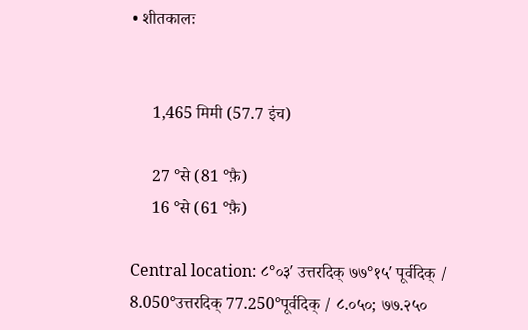• शीतकालः


     1,465 मिमी (57.7 इंच)

     27 °से (81 °फ़ै)
     16 °से (61 °फ़ै)

Central location: ८°०३′ उत्तरदिक् ७७°१५′ पूर्वदिक् / 8.050°उत्तरदिक् 77.250°पूर्वदिक् / ८.०५०; ७७.२५०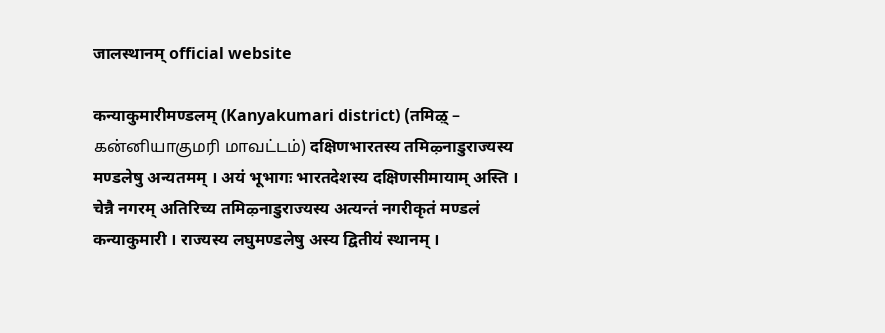जालस्थानम् official website

कन्याकुमारीमण्डलम् (Kanyakumari district) (तमिऴ् – கன்னியாகுமரி மாவட்டம்) दक्षिणभारतस्य तमिऴ्नाडुराज्यस्य मण्डलेषु अन्यतमम् । अयं भूभागः भारतदेशस्य दक्षिणसीमायाम् अस्ति । चेन्नै नगरम् अतिरिच्य तमिऴ्नाडुराज्यस्य अत्यन्तं नगरीकृतं मण्डलं कन्याकुमारी । राज्यस्य लघुमण्डलेषु अस्य द्वितीयं स्थानम् ।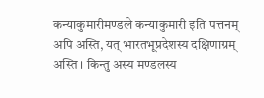कन्याकुमारीमण्डले कन्याकुमारी इति पत्तनम् अपि अस्ति, यत् भारतभूप्रदेशस्य दक्षिणाग्रम् अस्ति । किन्तु अस्य मण्डलस्य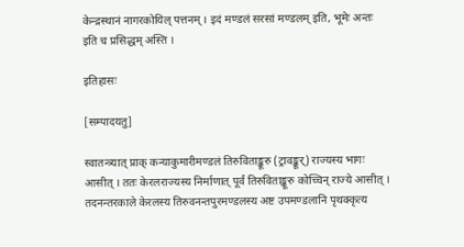केन्द्रस्थानं नागरकोयिल् पत्तनम् । इदं मण्डलं सरसां मण्डलम् इति, भूमेः अन्तः इति च प्रसिद्धम् अस्ति ।

इतिहासः

[सम्पादयतु]

स्वातन्त्र्यात् प्राक् कन्याकुमारीमण्डलं तिरुविताङ्कूरु (ट्रावङ्कूर्) राज्यस्य भागः आसीत् । ततः केरलराज्यस्य निर्माणात् पूर्वं तिरुविताङ्कूरु कोच्चिन् राज्ये आसीत् । तदनन्तरकाले केरलस्य तिरुवनन्तपुरमण्डलस्य अष्ट उपमण्डलानि पृथक्कृत्य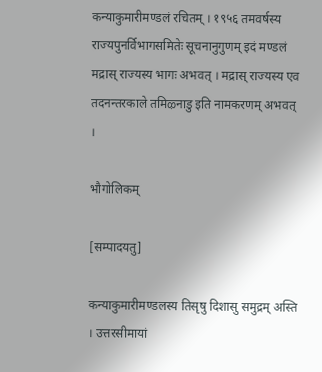कन्याकुमारीमण्डलं रचितम् । १९५६ तमवर्षस्य राज्यपुनर्विभागसमितेः सूचनानुगुणम् इदं मण्डलं मद्रास् राज्यस्य भागः अभवत् । मद्रास् राज्यस्य एव तदनन्तरकाले तमिऴ्नाडु इति नामकरणम् अभवत् ।

भौगोलिकम्

[सम्पादयतु]

कन्याकुमारीमण्डलस्य तिसृषु दिशासु समुद्रम् अस्ति । उत्तरसीमायां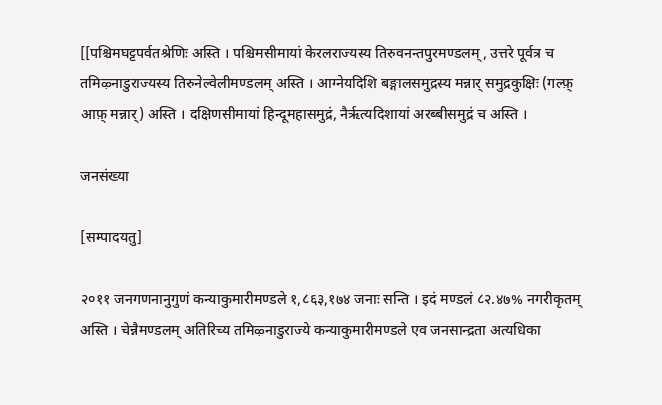[[पश्चिमघट्टपर्वतश्रेणिः अस्ति । पश्चिमसीमायां केरलराज्यस्य तिरुवनन्तपुरमण्डलम्, उत्तरे पूर्वत्र च तमिऴ्नाडुराज्यस्य तिरुनेल्वेलीमण्डलम् अस्ति । आग्नेयदिशि बङ्गालसमुद्रस्य मन्नार् समुद्रकुक्षिः (गल्फ़् आफ़् मन्नार्) अस्ति । दक्षिणसीमायां हिन्दूमहासमुद्रं, नैर्ऋत्यदिशायां अरब्बीसमुद्रं च अस्ति ।

जनसंख्या

[सम्पादयतु]

२०११ जनगणनानुगुणं कन्याकुमारीमण्डले १,८६३,१७४ जनाः सन्ति । इदं मण्डलं ८२.४७% नगरीकृतम् अस्ति । चेन्नैमण्डलम् अतिरिच्य तमिऴ्नाडुराज्ये कन्याकुमारीमण्डले एव जनसान्द्रता अत्यधिका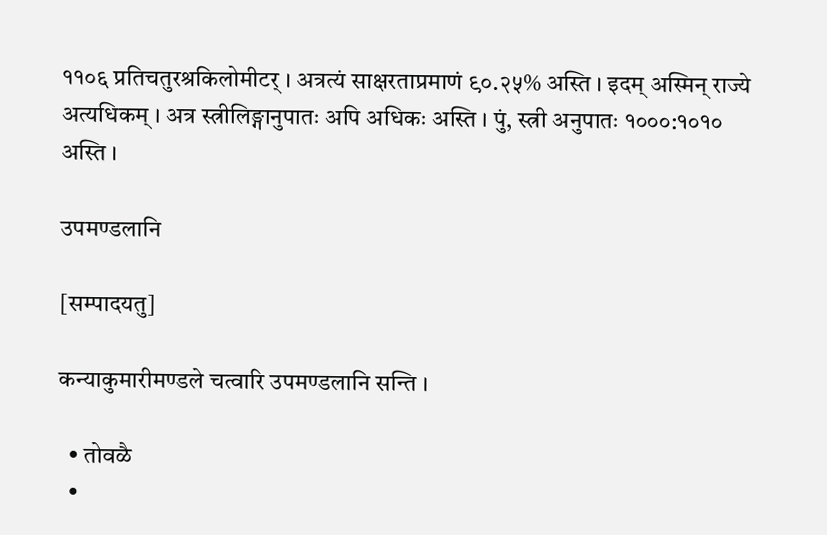११०६ प्रतिचतुरश्रकिलोमीटर् । अत्रत्यं साक्षरताप्रमाणं ९०.२५% अस्ति । इदम् अस्मिन् राज्ये अत्यधिकम् । अत्र स्त्रीलिङ्गानुपातः अपि अधिकः अस्ति । पुं, स्त्री अनुपातः १०००:१०१० अस्ति ।

उपमण्डलानि

[सम्पादयतु]

कन्याकुमारीमण्डले चत्वारि उपमण्डलानि सन्ति ।

  • तोवळै
  •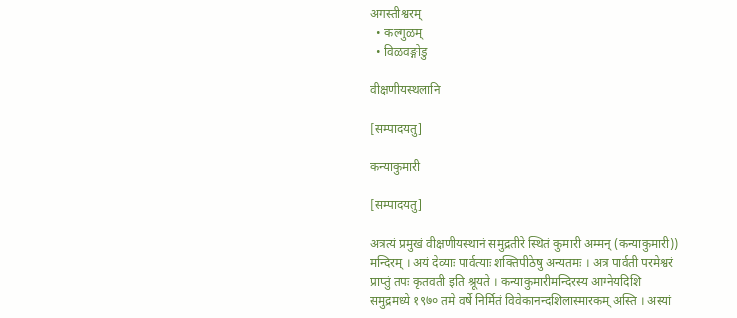अगस्तीश्वरम्
  • कल्गुळम्
  • विळवङ्गोडु

वीक्षणीयस्थलानि

[सम्पादयतु]

कन्याकुमारी

[सम्पादयतु]

अत्रत्यं प्रमुखं वीक्षणीयस्थानं समुद्रतीरे स्थितं कुमारी अम्मन् (कन्याकुमारी)) मन्दिरम् । अयं देव्याः पार्वत्याः शक्तिपीठेषु अन्यतमः । अत्र पार्वती परमेश्वरं प्राप्तुं तपः कृतवती इति श्रूयते । कन्याकुमारीमन्दिरस्य आग्नेयदिशि समुद्रमध्ये १९७० तमे वर्षे निर्मितं विवेकानन्दशिलास्मारकम् अस्ति । अस्यां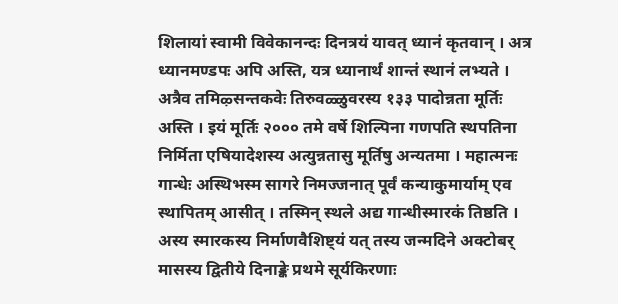शिलायां स्वामी विवेकानन्दः दिनत्रयं यावत् ध्यानं कृतवान् । अत्र ध्यानमण्डपः अपि अस्ति, यत्र ध्यानार्थं शान्तं स्थानं लभ्यते । अत्रैव तमिऴ्सन्तकवेः तिरुवळ्ळुवरस्य १३३ पादोन्नता मूर्तिः अस्ति । इयं मूर्तिः २००० तमे वर्षे शिल्पिना गणपति स्थपतिना निर्मिता एषियादेशस्य अत्युन्नतासु मूर्तिषु अन्यतमा । महात्मनः गान्धेः अस्थिभस्म सागरे निमज्जनात् पूर्वं कन्याकुमार्याम् एव स्थापितम् आसीत् । तस्मिन् स्थले अद्य गान्धीस्मारकं तिष्ठति । अस्य स्मारकस्य निर्माणवैशिष्ट्यं यत् तस्य जन्मदिने अक्टोबर् मासस्य द्वितीये दिनाङ्के प्रथमे सूर्यकिरणाः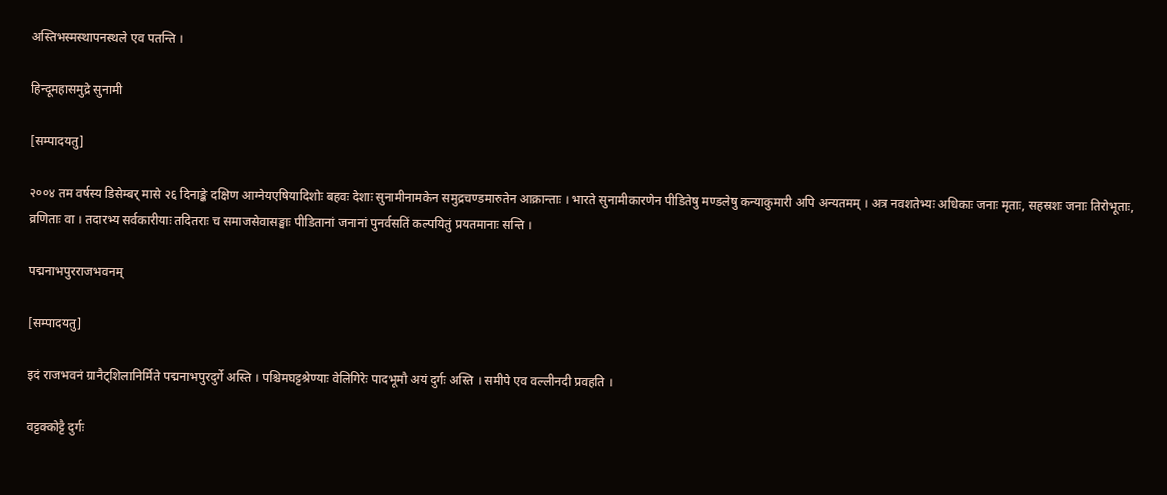अस्तिभस्मस्थापनस्थले एव पतन्ति ।

हिन्दूमहासमुद्रे सुनामी

[सम्पादयतु]

२००४ तम वर्षस्य डिसेम्बर् मासे २६ दिनाङ्के दक्षिण आग्नेयएषियादिशोः बहवः देशाः सुनामीनामकेन समुद्रचण्डमारुतेन आक्रान्ताः । भारते सुनामीकारणेन पीडितेषु मण्डलेषु कन्याकुमारी अपि अन्यतमम् । अत्र नवशतेभ्यः अधिकाः जनाः मृताः, सहस्रशः जनाः तिरोभूताः, व्रणिताः वा । तदारभ्य सर्वकारीयाः तदितराः च समाजसेवासङ्घाः पीडितानां जनानां पुनर्वसतिं कल्पयितुं प्रयतमानाः सन्ति ।

पद्मनाभपुरराजभवनम्

[सम्पादयतु]

इदं राजभवनं ग्रानैट्‌शिलानिर्मिते पद्मनाभपुरदुर्गे अस्ति । पश्चिमघट्टश्रेण्याः वेलिगिरेः पादभूमौ अयं दुर्गः अस्ति । समीपे एव वल्लीनदी प्रवहति ।

वट्टक्कोट्टै दुर्गः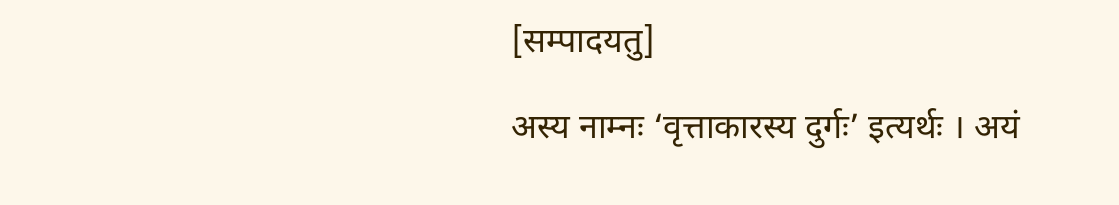[सम्पादयतु]

अस्य नाम्नः ‘वृत्ताकारस्य दुर्गः’ इत्यर्थः । अयं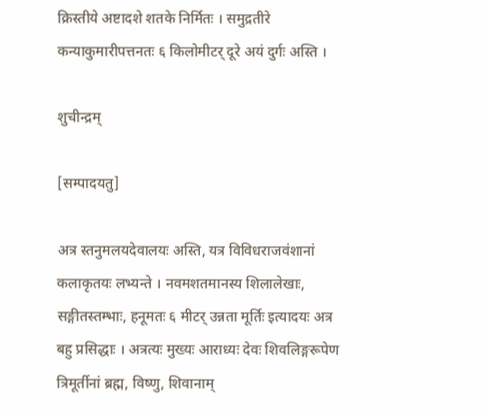क्रिस्तीये अष्टादशे शतके निर्मितः । समुद्रतीरे कन्याकुमारीपत्तनतः ६ किलोमीटर् दूरे अयं दुर्गः अस्ति ।

शुचीन्द्रम्

[सम्पादयतु]

अत्र स्तनुमलयदेवालयः अस्ति, यत्र विविधराजवंशानां कलाकृतयः लभ्यन्ते । नवमशतमानस्य शिलालेखाः, सङ्गीतस्तम्भाः, हनूमतः ६ मीटर् उन्नता मूर्तिः इत्यादयः अत्र बहु प्रसिद्धाः । अत्रत्यः मुख्यः आराध्यः देवः शिवलिङ्गरूपेण त्रिमूर्तीनां ब्रह्म, विष्णु, शिवानाम्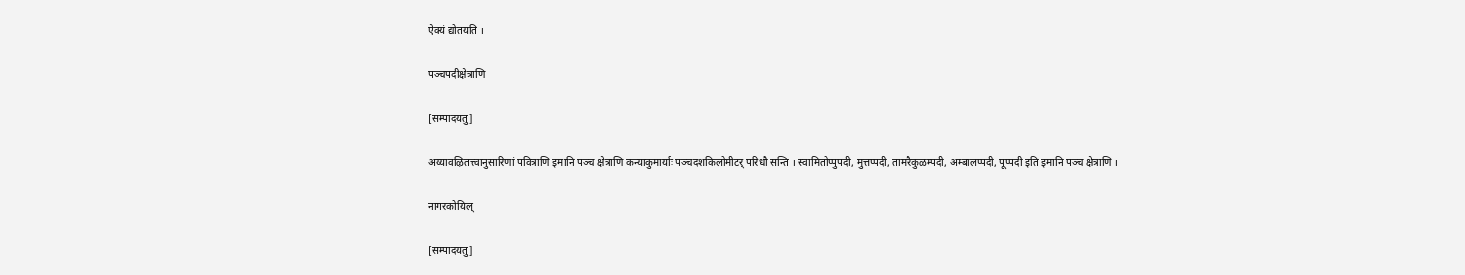ऐक्यं द्योतयति ।

पञ्चपदीक्षेत्राणि

[सम्पादयतु]

अय्यावऴितत्त्वानुसारिणां पवित्राणि इमानि पञ्च क्षेत्राणि कन्याकुमार्याः पञ्चदशकिलोमीटर् परिधौ सन्ति । स्वामितोप्पुपदी, मुत्तप्पदी, तामरैकुळम्पदी, अम्बालप्पदी, पूप्पदी इति इमानि पञ्च क्षेत्राणि ।

नागरकोयिल्

[सम्पादयतु]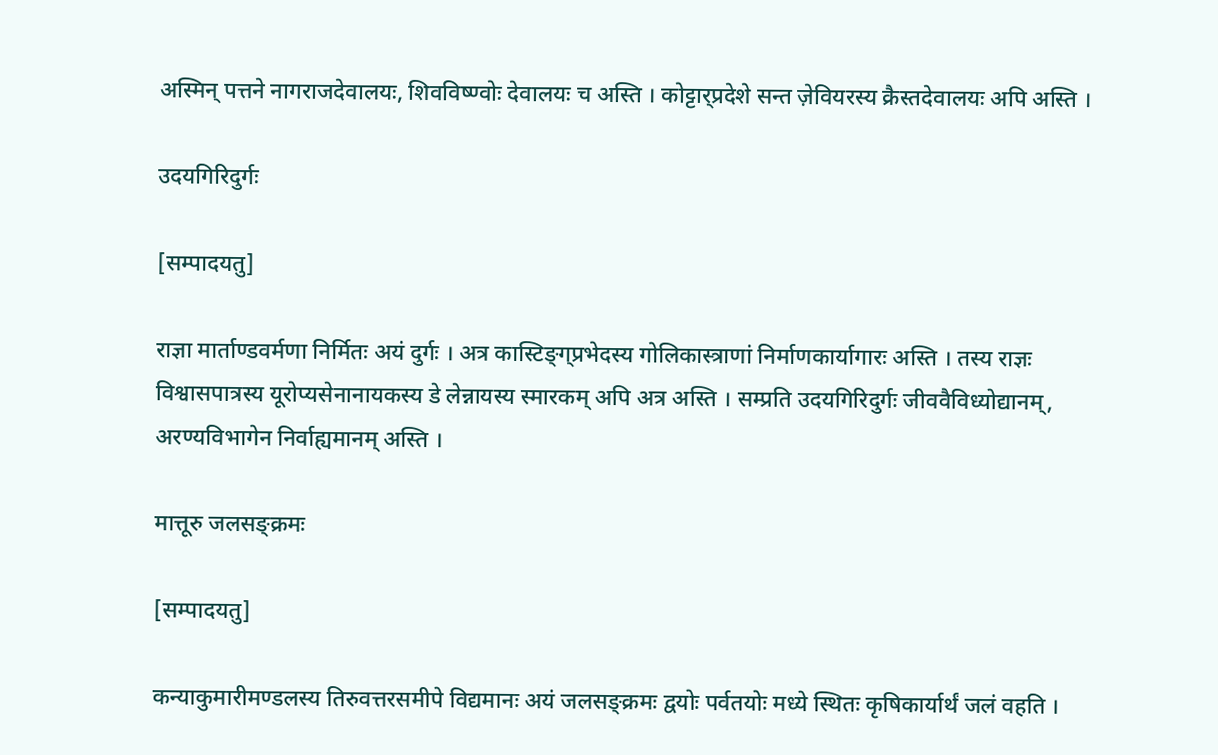अस्मिन् पत्तने नागराजदेवालयः, शिवविष्ण्वोः देवालयः च अस्ति । कोट्टार्‌प्रदेशे सन्त ज़ेवियरस्य क्रैस्तदेवालयः अपि अस्ति ।

उदयगिरिदुर्गः

[सम्पादयतु]

राज्ञा मार्ताण्डवर्मणा निर्मितः अयं दुर्गः । अत्र कास्टिङ्ग्‌प्रभेदस्य गोलिकास्त्राणां निर्माणकार्यागारः अस्ति । तस्य राज्ञः विश्वासपात्रस्य यूरोप्यसेनानायकस्य डे लेन्नायस्य स्मारकम् अपि अत्र अस्ति । सम्प्रति उदयगिरिदुर्गः जीववैविध्योद्यानम्, अरण्यविभागेन निर्वाह्यमानम् अस्ति ।

मात्तूरु जलसङ्क्रमः

[सम्पादयतु]

कन्याकुमारीमण्डलस्य तिरुवत्तरसमीपे विद्यमानः अयं जलसङ्क्रमः द्वयोः पर्वतयोः मध्ये स्थितः कृषिकार्यार्थं जलं वहति ।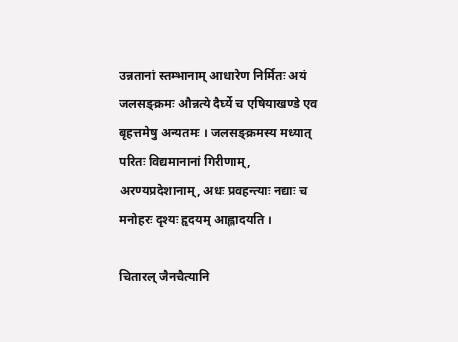उन्नतानां स्तम्भानाम् आधारेण निर्मितः अयं जलसङ्क्रमः औन्नत्ये दैर्घ्ये च एषियाखण्डे एव बृहत्तमेषु अन्यतमः । जलसङ्क्रमस्य मध्यात् परितः विद्यमानानां गिरीणाम्, अरण्यप्रदेशानाम्, अधः प्रवहन्त्याः नद्याः च मनोहरः दृश्यः हृदयम् आह्लादयति ।

चितारल् जैनचैत्यानि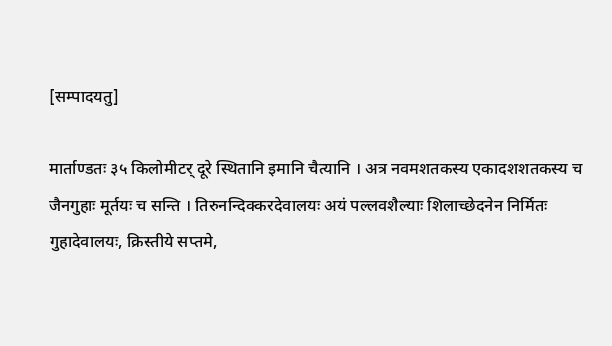[सम्पादयतु]

मार्ताण्डतः ३५ किलोमीटर् दूरे स्थितानि इमानि चैत्यानि । अत्र नवमशतकस्य एकादशशतकस्य च जैनगुहाः मूर्तयः च सन्ति । तिरुनन्दिक्करदेवालयः अयं पल्लवशैल्याः शिलाच्छेदनेन निर्मितः गुहादेवालयः, क्रिस्तीये सप्तमे,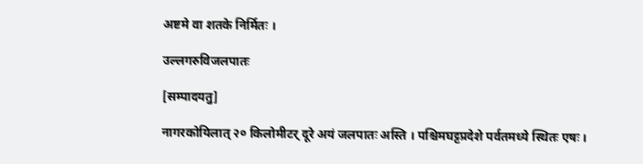अष्टमे वा शतके निर्मितः ।

उल्लगरुविजलपातः

[सम्पादयतु]

नागरकोयिलात् २० किलोमीटर् दूरे अयं जलपातः अस्ति । पश्चिमघट्टप्रदेशे पर्वतमध्ये स्थितः एषः ।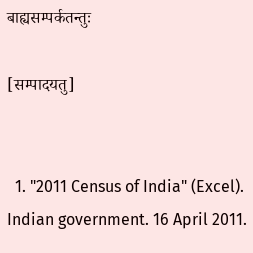बाह्यसम्पर्कतन्तुः

[सम्पादयतु]


  1. "2011 Census of India" (Excel). Indian government. 16 April 2011.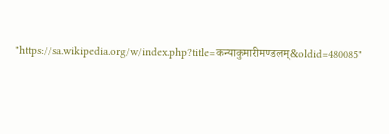"https://sa.wikipedia.org/w/index.php?title=कन्याकुमारीमण्डलम्&oldid=480085"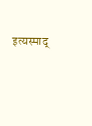इत्यस्माद्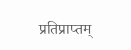प्रतिप्राप्तम्